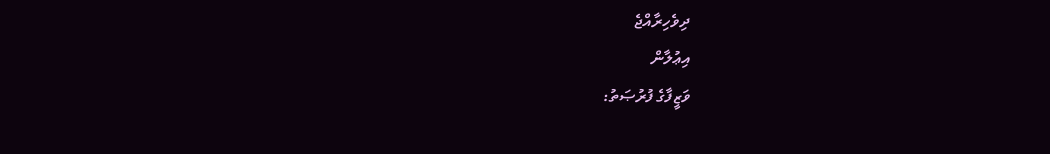ދިވެހިރާއްޖެ
އިޢުލާން
ވަޒީފާގެ ފުރުޞަތު: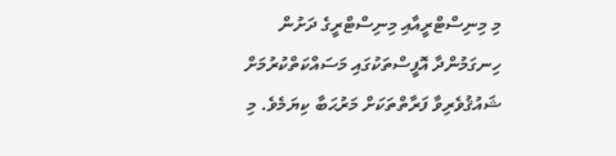މި މިނިސްޓްރީއާއި މިނިސްޓްރީގެ ދަށުން ހިނގަމުންދާ އޮފީސްތަކުގައި މަސައްކަތްކުރުމަށް ޝައުޤުވެރިވާ ފަރާތްތަކަށް މަރުޙަބާ ކިޔަމެވެ. މި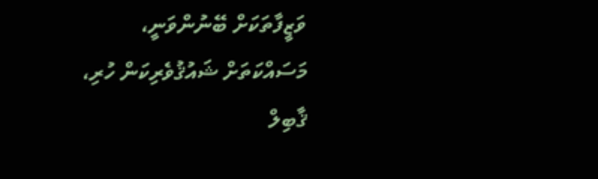ވަޒީފާތަކަށް ބޭނުންވަނީ، މަސައްކަތަށް ޝައުޤުވެރިކަން ހުރި، ޤާބިލް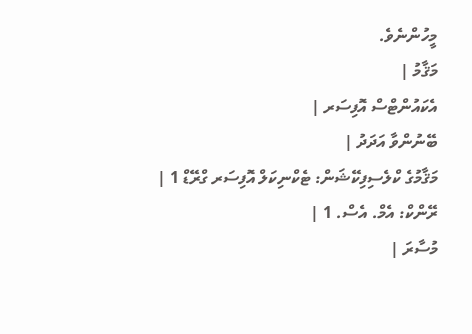މީހުންނެވެ.
މަޤާމު |
އެކައުންޓްސް އޮފިސަރ |
ބޭނުންވާ އަދަދު |
މަޤާމުގެ ކްލެސިފިކޭޝަން: ޓެކްނިކަލް އޮފިސަރ ގްރޭޑް 1 |
ރޭންކް: އެމް. އެސް. 1 |
މުސާރަ |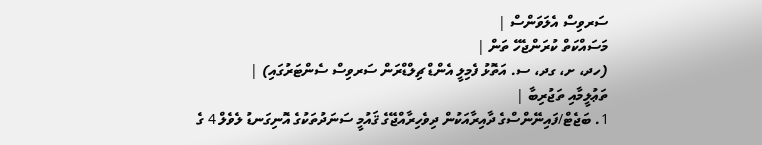ސަރވިސް އެލަވަންސް |
މަސައްކަތް ކުރަންޖެހޭ ތަން |
(ހދ، ށ، ގދ، ސ. އަތޮޅު ފެމިލީ އެންޑް ޗިލްޑްރަން ސަރވިސް ސެންޓަރުގައި) |
ތަޢުލީމާއި ތަޖުރިބާ |
1. ބަޖެޓް/ފައިނޭންސްގެ ދާއިރާއަކުން ދިވެހިރާއްޖޭގެ ޤައުމީ ސަނަދުތަކުގެ އޮނިގަނޑު ލެވެލް 4 ގެ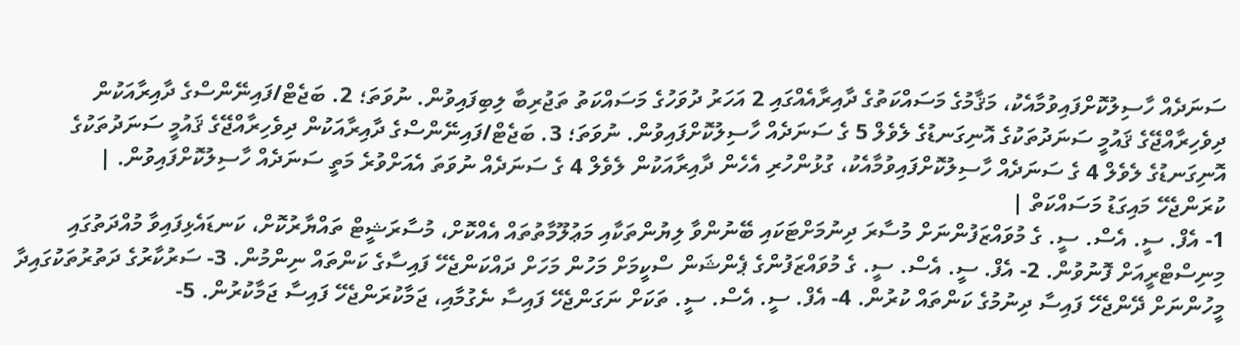ސަނަދެއް ހާސިލުކޮށްފައިވުމާއެކު، މަޤާމުގެ މަސައްކަތުގެ ދާއިރާއެއްގައި 2 އަހަރު ދުވަހުގެ މަސައްކަތު ތަޖުރިބާ ލިބިފައިވުން. ނުވަތަ؛ 2. ބަޖެޓް/ފައިނޭންސްގެ ދާއިރާއަކުން ދިވެހިރާއްޖޭގެ ޤައުމީ ސަނަދުތަކުގެ އޮނިގަނޑުގެ ލެވެލް 5 ގެ ސަނަދެއް ހާސިލުކޮށްފައިވުން. ނުވަތަ؛ 3. ބަޖެޓް/ފައިނޭންސްގެ ދާއިރާއަކުން ދިވެހިރާއްޖޭގެ ޤައުމީ ސަނަދުތަކުގެ އޮނިގަނޑުގެ ލެވެލް 4 ގެ ސަނަދެއް ހާސިލުކޮށްފައިވުމާއެކު، ގުޅުންހުރި އެހެން ދާއިރާއަކުން ލެވެލް 4 ގެ ސަނަދެއް ނުވަތަ އެއަށްވުރެ މަތީ ސަނަދެއް ހާސިލުކޮށްފައިވުން. |
ކުރަންޖެހޭ މައިގަޑު މަސައްކަތް |
1- އެފް. ސީ. އެސް. ސީ. ގެ މުވައްޒަފުންނަށް މުސާރަ ދިނުމަށްޓަކައި ބޭނުންވާ ލިޔުންތަކާއި މަޢުލޫމާތުތައް އެއްކޮށް، މުސާރަޝީޓް ތައްޔާރުކޮށް، ކަނޑައެޅިފައިވާ މުއްދަތުގައި މިނިސްޓްރީއަށް ފޮނުވުން. 2- އެފް. ސީ. އެސް. ސީ. ގެ މުވައްޒަފުންގެ ޕެންޝަން ސްކީމަށް މަހުން މަހަށް ދައްކަންޖެހޭ ފައިސާގެ ކަންތައް ނިންމުން. 3- ސަރުކާރުގެ ދަތުރުތަކުގައިދާ މީހުންނަށް ދޭންޖެހޭ ފައިސާ ދިނުމުގެ ކަންތައް ކުރުން. 4- އެފް. ސީ. އެސް. ސީ. ތަކަށް ނަގަންޖެހޭ ފައިސާ ނެގުމާއި، ޖަމާކުރަންޖެހޭ ފައިސާ ޖަމާކުރުން. 5-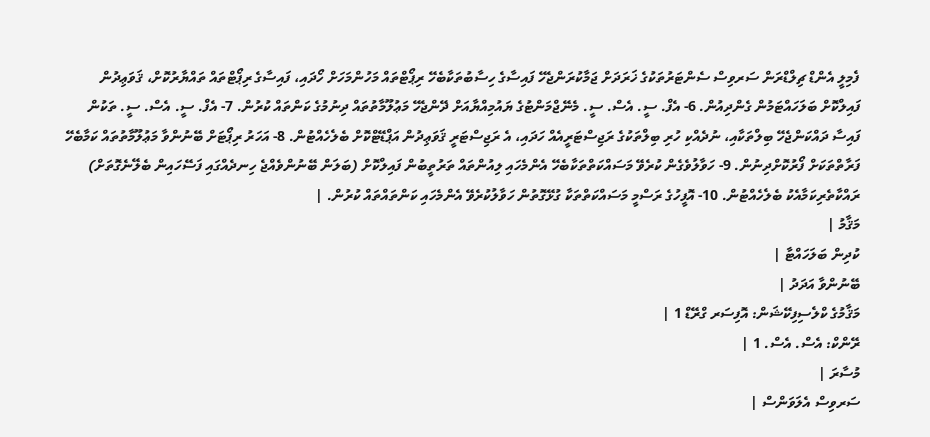ފެމިލީ އެންޑް ޗިލްޑްރަން ސަރވިސް ސެންޓަރުތަކުގެ ޚަރަދަށް ޖަމާކުރަންޖެހޭ ފައިސާގެ ހިސާބުތަކާބެހޭ ރިޕޯޓްތައް މަހުންމަހަށް ހޯދައި، ފައިސާގެ ރިޕޯޓްތައް ތައްޔާރުކޮށް، ޤަވަޢިދުން ފައިލްކޮށް ބަލަހައްޓަމުން ގެންދިއުން. 6- އެފް. ސީ. އެސް. ސީ. މެނޭޖްމަންޓުގެ ޔައުމިއްޔާއަށް ދޭންޖެހޭ މަޢުލޫމާތުތައް ދިނުމުގެ ކަންތައް ކުރުން. 7- އެފް. ސީ. އެސް. ސީ. ތަކުން ފައިސާ ދައްކަންޖެހޭ ބިލްތަކާއި، ނުދެއްކި ހުރި ބިލްތަކުގެ ރަޖިސްޓަރީއެއް ހަދައި، އެ ރަޖިސްޓަރީ ޤަވަޢިދުން އަޕްޑޭޓްކޮށް ބެލެހެއްޓުން. 8- އަހަރު ރިޕޯޓަށް ބޭނުންވާ މަޢުލޫމާތުތައް ކަމާބެހޭ ފަރާތްތަކަށް ފޯރުކޮށްދިނުން. 9- ހަވާލުވެގެން ކުރެވޭ މަސައްކަތްތަކާބެހޭ އެންމެހައި ލިއުންތައް ތަރުތީބުން ފައިލްކޮށް (ބަލަން ބޭނުންވެއްޖެ ހިނދެއްގައި ފަސޭހައިން ބެލޭނެގޮތަށް) ރައްކާތެރިކަމާއެކު ބެލެހެއްޓުން. 10- އޮފީހުގެ ރަސްމީ މަސައްކަތްތަކާ ގުޅޭގޮތުން ހަވާލުކުރެވޭ އެންމެހައި ކަންތައްތައް ކުރުން. |
މަޤާމު |
ކުދިން ބަލަހައްޓާ |
ބޭނުންވާ އަދަދު |
މަޤާމުގެ ކްލެސިފިކޭޝަން: އޮފިސަރ ގްރޭޑް 1 |
ރޭންކް: އެސް. އެސް. 1 |
މުސާރަ |
ސަރވިސް އެލަވަންސް |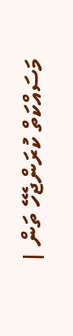މަސައްކަތް ކުރަންޖެހޭ ތަން |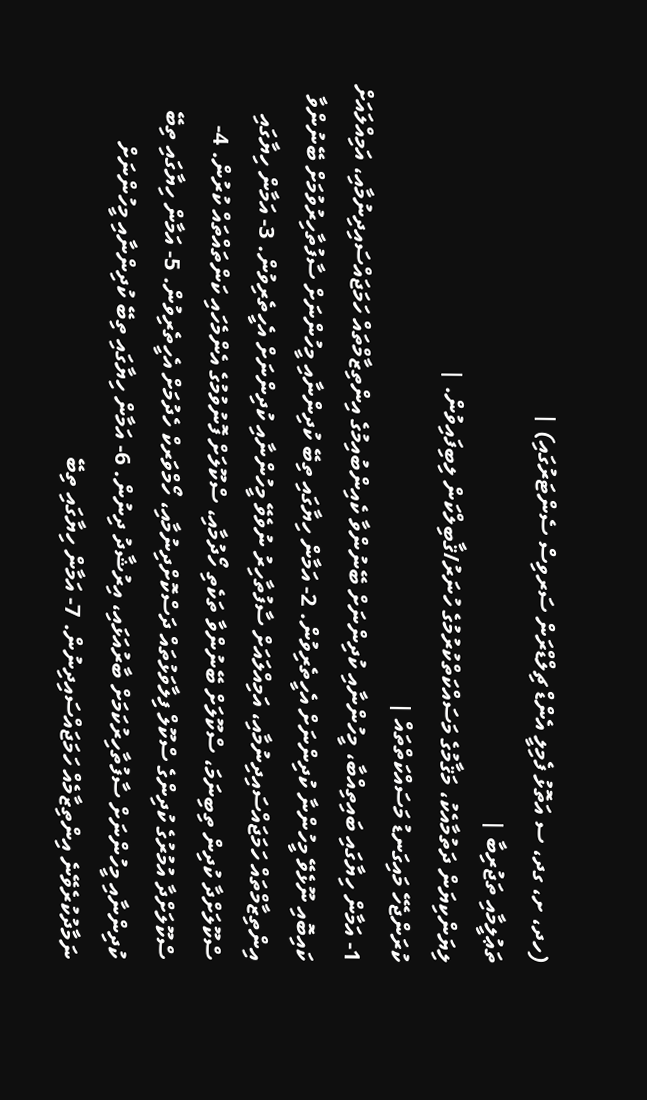(ހދ، ށ، ގދ، ސ އަތޮޅު ފެމިލީ އެންޑް ޗިލްޑްރަން ސަރވިސް ސެންޓަރުގައި) |
ތަޢުލީމާއި ތަޖުރިބާ |
ލިޔަންކިޔަން ދަތުމާއެކު، މަޤާމުގެ މަސައްކަތްކުރުމުގެ ހުނަރު/ޤާބިލްކަން ލިބިފައިވުން. |
ކުރަންޖެހޭ މައިގަނޑު މަސައްކަތްތައް |
1- އަމާން ހިޔާގައި ބައިތިއްބާ، މީހުންނާއި ކުދިންނަށް ބޭނުންވާ ކެއިންބުއިމުގެ އިންތިޒާމްތައް ހަމަޖައްސައިދިނުމާއި، އަމިއްލައަށް ކައިބޮއި ނޫޅެވޭ މީހުންނާ ކުދިންނަށް އެހީތެރިވުން. 2- އަމާން ހިޔާގައި ތިބޭ ކުދިންނާއި މީހުންނަށް ސާފުތާހިރުވުމަށް ބޭނުންވާ އިންތިޒާމްތައް ހަމަޖައްސައިދިނުމާއި، އަމިއްލައަށް ސާފުތާހިރު ނުވެވޭ މީހުންނާއި ކުދިންނަށް އެހީތެރިވުން. 3- އަމާން ހިޔާގައި ސްކޫލަށްދާ ކުދިން ތިބިނަމަ، ސްކޫލަށް ބޭނުންވާ ތަކެތި ހޯދުމާއި، ސްކޫލަށް ފޮނުވުމުގެ އެންމެހައި ކަންތައްތައް ކުރުން. 4- ސްކޫލަށްދާ އުމުރުގެ ކުދިންގެ ސްކޫލް ފިލާވަޅުތައް ދަސްކޮށްދިނުމާއި، ހޯމްވަރކް ހެދުމަށް އެހީތެރިވުން. 5- އަމާން ހިޔާގައި ތިބޭ ކުދިންނާއި މީހުންނަށް ސާފުތާހިރުކަމަށް ބާރުއަޅައި، އިރުޝާދު ދިނުން. 6- އަމާން ހިޔާގައި ތިބޭ ކުދިންނާއި މީހުންނަށް ނަމާދުކުރެވޭނެ އިންތިޒާމެއް ހަމަޖައްސައިދިނުން. 7- އަމާން ހިޔާގައި ތިބޭ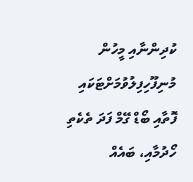ކުދިންނާއި މީހުން މުނިފޫހިފިލުވުމަށްޓަކައި ފޮތާއި ބޯޑް ގޭމް ފަދަ ތެކެތި ހޯދުމާއި، ބައެއް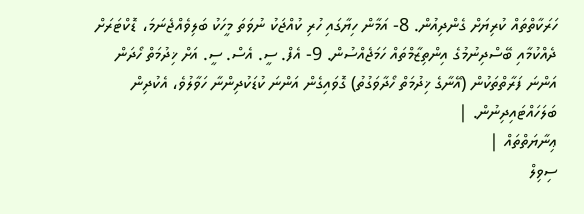ހަރަކާތްތައް ކުރިޔަށް ގެންދިއުން. 8- އަމާން ހިޔާގައި ހުރި ކުއްޖަކު ނުވަތަ މީހަކު ބަލިވެއްޖެނަމަ، ޑޮކްޓަރަށް ދެއްކުމާއި ބޭސްދިނުމުގެ އިންތިޒާމްތައް ހަމަޖެއްސުން. 9- އެފް. ސީ. އެސް. ސީ. އަށް ޚިދުމަތް ހޯދަން އަންނަ ފަރާތްތަކުން (އޭނާގެ ޚިދުމަތް ހޯދާވަގުތު) ގޮވައިގެން އަންނަ ކުޑަކުދިންނާ ހަވާލުވެ، އެކުދިން ބަލަހައްޓައިދިނުން. |
ޢިނާޔަތްތައް |
ސިވިލް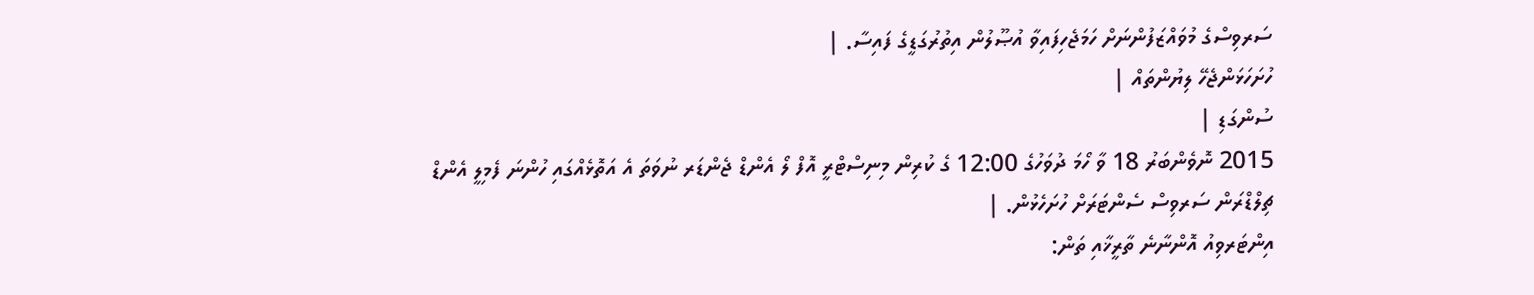ސަރވިސްގެ މުވައްޒަފުންނަށް ހަމަޖެހިފައިވާ އުޞޫލުން އިތުރުގަޑީގެ ފައިސާ. |
ހުށަހަޅަންޖެހޭ ލިޔުންތައް |
ސުންގަޑި |
2015 ނޮވެންބަރު 18 ވާ ހޯމަ ދުވަހުގެ 12:00 ގެ ކުރިން މިނިސްޓްރީ އޮފް ލޯ އެންޑް ޖެންޑަރ ނުވަތަ އެ އަތޮޅެއްގައި ހުންނަ ފެމިލީ އެންޑް ޗިލްޑްރަން ސަރވިސް ސެންޓަރަށް ހުށަހެޅުން. |
އިންޓަރވިއު އޮންނާނެ ތާރީޚާއި ތަން: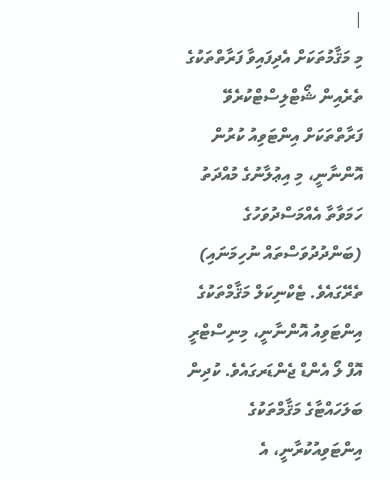|
މި މަޤާމުތަކަށް އެދިފައިވާ ފަރާތްތަކުގެ ތެރެއިން ޝޯޓްލިސްޓްކުރެވޭ ފަރާތްތަކަށް އިންޓަވިއު ކުރުން އޮންނާނީ، މި އިޢުލާނުގެ މުއްދަތު ހަމަވާތާ އެއްމަސްދުވަހުގެ (ބަންދުދުވަސްތައް ނުހިމަނައި) ތެރޭގައެވެ. ޓެކްނިކަލް މަޤާމްތަކުގެ އިންޓަވިއު އޮންނާނީ، މިނިސްޓްރީ އޮފް ލޯ އެންޑް ޖެންޑަރގައެވެ. ކުދިން ބަލަހައްޓާގެ މަޤާމްތަކުގެ އިންޓަވިއުކުރާނީ، އެ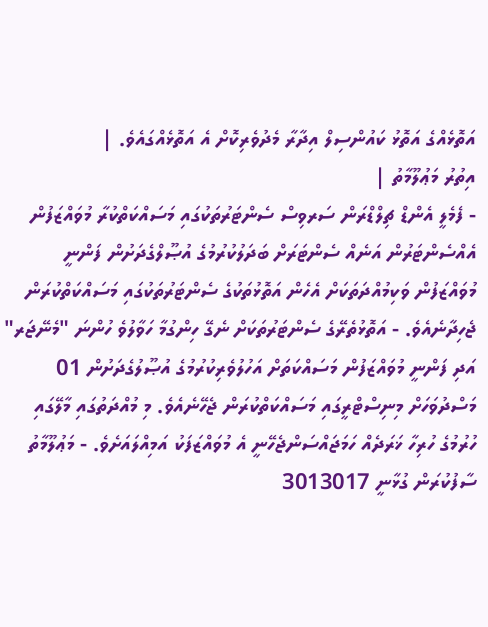އަތޮޅެއްގެ އަތޮޅު ކައުންސިލް އިދާރާ މެދުވެރިކޮށް އެ އަތޮޅެއްގައެވެ. |
އިތުރު މަޢުލޫމާތު |
- ފެމެލީ އެންޑް ޗިލްޑްރަން ސަރވިސް ސެންޓަރުތަކުގައި މަސައްކަތްކުރާ މުވައްޒަފުން އެއްސެންޓަރުން އަނެއް ސެންޓަރަށް ބަދަލުކުރުމުގެ އުޞޫލްގެދަށުން ފަންނީ މުވައްޒަފުން ވަކިމުއްދަތަކަށް އެހެން އަތޮޅުތަކުގެ ސެންޓަރުތަކުގައި މަސައްކަތްކުރަން ޖެހިދާނެއެވެ. - އަތޮޅުތެރޭގެ ސެންޓަރުތަކަށް ނެގޭ ހިންގުމާ ހަވާލުވެ ހުންނަ "މެނޭޖަރ" އަދި ފަންނީ މުވައްޒަފުން މަސައްކަތަށް އަހުލުވެރިކުރުމުގެ އުޞޫލުގެދަށުން 01 މަސްދުވަހަށް މިނިސްޓްރީގައި މަސައްކަތްކުރަން ޖެހޭނެއެވެ. މި މުއްދަތުގައި މާލޭގައި ހުރުމުގެ ހުރިހާ ޚަރަދެއް ހަމަޖައްސަންޖެހޭނީ އެ މުވައްޒަފަކު އަމިއްލައަށެވެ. - މަޢުލޫމާތު ސާފުކުރަން ގުޅާނީ 3013017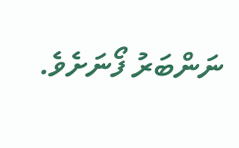ނަންބަރު ފޯނަށެވެ.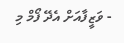- ވަޒީފާއަށް އެދޭ ފޯމް މި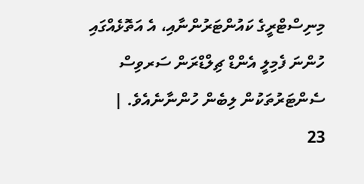މިނިސްޓްރީގެ ކައުންޓަރުންނާއި، އެ އަތޮޅެއްގައި ހުންނަ ފެމިލީ އެންޑް ޗިލްޑްރަން ސަރވިސް ސެންޓަރުތަކުން ލިބެން ހުންނާނެއެވެ. |
23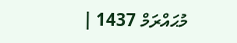މުޙައްރަމް 1437 |